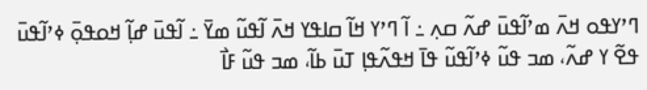ߣߴߌߟߋ ߞߍ߫ ߘߴߊ߬ߟߎ߫ ߝߍ߬ ߛߍ߲ ߸ ߊ߬ ߣߴߌ ߞߊ߬ ߛߊߟߌ ߞߍ߫ ߊ߬ߟߎ߬ ߘߌ߫ ߸ ߊ߬ߟߎ߫ ߝߊ߲߬ ߞߋߟߋ߲߫ ߦߴߊ߬ߟߎ߫ ߟߐ߬ ߌ ߝߍ߬، ߘߏ ߟߎ߬ ߦߴߊ߬ߟߎ߬ ߟߊ߫ ߞߟߍ߬ߟߊ߲ ߠߎ߫ ߕߊ߬، ߘߏ ߟߎ߬ ߓߊ߯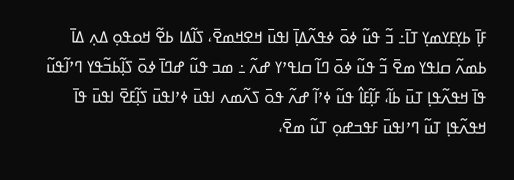ߓߊ߲߫ ߕߌ߲ߓߌߘߌ߲ ߠߊ߫߸ ߏ߬ ߟߎ߬ ߦߋ߫ ߦߟߍ߬ߡߊ߲߫ ߊߟߎ߫ ߞߐߞߘߐ߫، ߖߊ߬ߡߊ ߕߐ߬ ߞߋߟߋ߲ ߡߍ߲ ߡߊ߫ ߕߘߍ߬ ߛߊߟߌ ߘߐ߫ ߏ߬ ߟߎ߬ ߦߋ߫ ߣߊ߬ ߛߊߟߴߌ ߝߍ߬ ߸ ߘߏ ߟߎ߬ ߝߣߊ߫ ߦߋ߫ ߖߊ߲߬ߕߏ߬ߟߌ ߣߴߊ߬ߟߎ߬ ߟߊ߫ ߞߟߍ߬ߟߊ߲ ߠߎ߫ ߕߊ߬، ߓߊ߲߬ߓߊ߮ ߟߎ߬ ߦߴߊ߬ ߝߍ߬ ߟߋ߫ ߖߍ߬ߘߍ ߊߟߎ߫ ߦߴߊߟߎ߫ ߖߊ߲߬ߓߐ߫ ߊߟߎ߫ ߟߊ߫ ߞߟߍ߬ߟߊ߲ ߠߎ߬ ߣߴߊߟߎ߫ ߓߟߏߝߋ߲ ߠߎ߬ ߘߐ߫،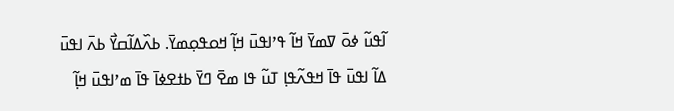ߊ߬ߟߎ߬ ߦߋ߫ ߜߘߌ߫ ߞߊ߬ ߟߴߊߟߎ߫ ߞߊ߲߬ ߞߋߟߋ߲ߘߌ߫. ߕߍ߰ߡߊ߬ߛߌ߯ ߕߍ߫ ߊߟߎ߫ ߡߊ߬ ߊߟߎ߫ ߟߊ߫ ߞߟߍ߬ߟߊ߲ ߠߎ߬ ߟߊ ߘߐ߫ ߣߌ߫ ߕߙߐߦߊ߫ ߟߊ߫ ߘߴߊߟߎ߫ ߞߊ߲߬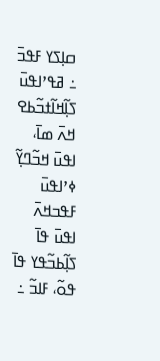ߛߊ߲ߖߌ ߓߟߏ߫ ߸ ߥߟߴߊߟߎ߫ ߖߊ߲߬ߞߊ߬ߙߏ߬ߕߐ ߞߍ߫ ߘߊ߫، ߊߟߎ߫ ߞߏ߬ߣߌ߲߬ ߦߴߊߟߎ߫ ߓߟߏߞߍ߫ ߊߟߎ߫ ߟߊ߫ ߖߊ߲߬ߕߏ߬ߟߌ ߟߊ߫ ߟߋ߬، ߓߊߏ߬ ߸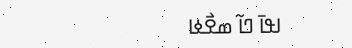ߊߟߊ߫ ߣߊ߬ ߘߐ߯ߦߊ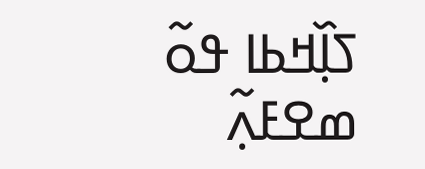ߖߊ߲߰ߞߕߊ ߟߋ߬ ߘߐߓߍ߲߬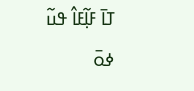ߠߊ߫ ߓߊ߲߬ߓߊ߮ ߟߎ߬ ߦߋ߫